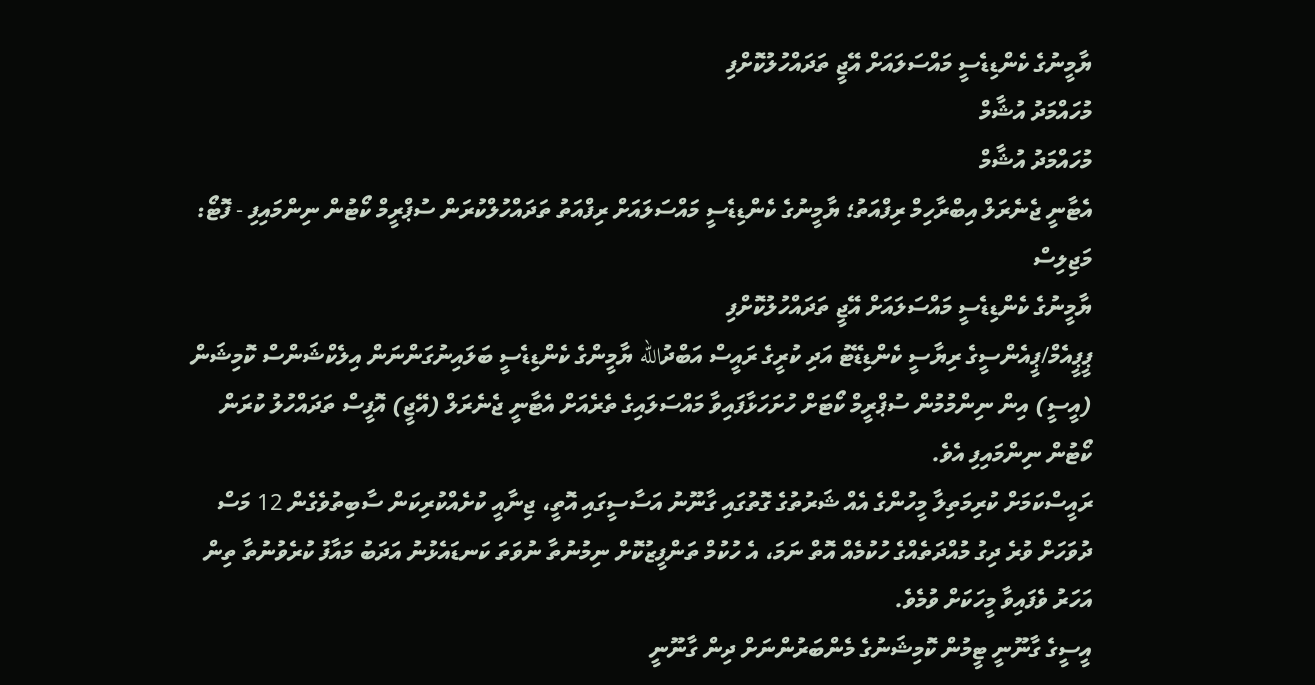ޔާމީނުގެ ކެންޑިޑެސީ މައްސަލައަށް އޭޖީ ތަދައްހުލުކޮށްފި
މުހައްމަދު އުޝާމް
މުހައްމަދު އުޝާމް
އެޓާނީ ޖެނެރަލް އިބްރާހިމް ރިފްއަތު؛ ޔާމީނުގެ ކެންޑިޑެސީ މައްސަލައަށް ރިފްއަތު ތަދައްހުލްކުރަން ސުޕްރީމް ކޯޓުން ނިންމައިފި - ފޮޓޯ: މަޖިލިސް
ޔާމީނުގެ ކެންޑިޑެސީ މައްސަލައަށް އޭޖީ ތަދައްހުލުކޮށްފި
ޕީޕީއެމް/ޕީއެންސީގެ ރިޔާސީ ކެންޑިޑޭޓު އަދި ކުރީގެ ރައީސް އަބްދުالله ޔާމީންގެ ކެންޑިޑެސީ ބަލައިނުގަންނަން އިލެކްޝަންސް ކޮމިޝަން (އީސީ) އިން ނިންމުމުން ސުޕްރީމް ކޯޓަށް ހުށަހަޅާފައިވާ މައްސަލައިގެ ތެރެއަށް އެޓާނީ ޖެނެރަލް (އޭޖީ) އޮފީސް ތަދައްހުލު ކުރަން ކޯޓުން ނިންމައިފި އެވެ.
ރައީސްކަމަށް ކުރިމަތިލާ މީހުންގެ އެއް ޝަރުތުގެ ގޮތުގައި ގާނޫނު އަސާސީގައި އޮތީ، ޖިނާއީ ކުށެއްކުރިކަން ސާބިތުވެގެން 12 މަސް ދުވަހަށް ވުރެ ދިގު މުއްދަތެއްގެ ހުކުމެއް އޮތް ނަމަ، އެ ހުކުމް ތަންފީޒުކޮށް ނިމުނުތާ ނުވަތަ ކަނޑައެޅުނު އަދަބު މައާފު ކުރެވުނުތާ ތިން އަހަރު ވެފައިވާ މީހަކަށް ވުމެވެ.
އީސީގެ ގާނޫނީ ޓީމުން ކޮމިޝަނުގެ މެންބަރުންނަށް ދިން ގާނޫނީ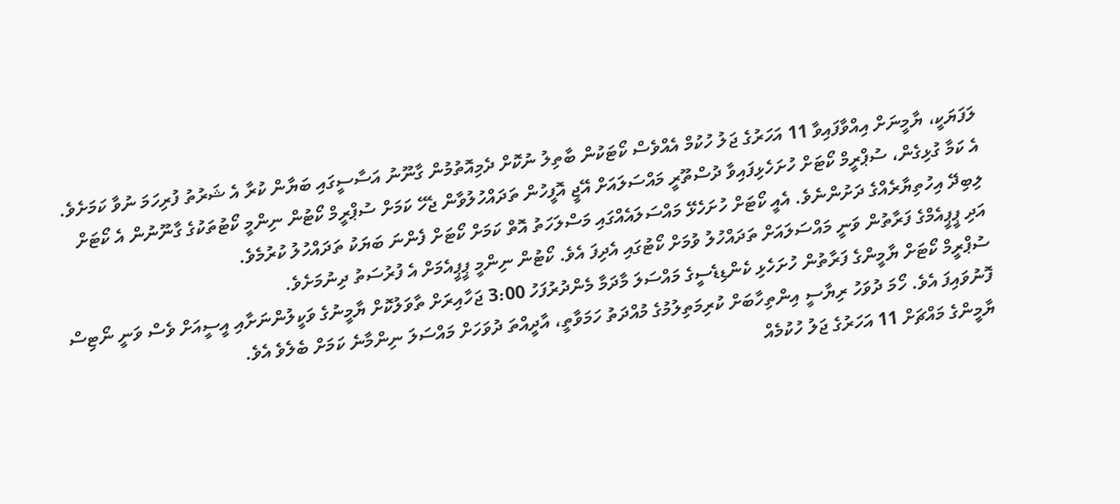ލަފަޔަކީ، ޔާމީނަށް އިއްވާފައިވާ 11 އަހަރުގެ ޖަލު ހުކުމް އެއްވެސް ކޯޓަކުން ބާތިލު ނުކޮށް ދެމިއޮތުމުން ގާނޫނު އަސާސީގައި ބަޔާން ކުރާ އެ ޝަރުތު ފުރިހަމަ ނުވާ ކަމަށެވެ.
އެ ކަމާ ގުޅިގެން، ސުޕްރީމް ކޯޓަށް ހުށަހެޅިފައިވާ ދުސްތޫރީ މައްސަލައަށް އޭޖީ އޮފީހުން ތަދައްހުލުވާން ޖެހޭ ކަމަށް ސުޕްރީމް ކޯޓުން ނިންމީ ކޯޓުތަކުގެ ގާނޫނުން އެ ކޯޓަށް ލިބިދޭ އިހުތިޔާރެއްގެ ދަށުންނެވެ. އެއީ ކޯޓަށް ހުށަހެޅޭ މައްސަލައެއްގައި މަސްލަހަތު އޮތް ކަމަށް ކޯޓަށް ފެންނަ ބަޔަކު ތަދައްހުލު ކުރުމެވެ.
އަދި ޕީޕީއެމްގެ ފަރާތުން ވަނީ މައްސަލައަށް ތަދައްހުލު ވުމަށް ކޯޓުގައި އެދިފަ އެވެ. ކޯޓުން ނިންމީ ޕީޕީއެމަށް އެ ފުރުސަތު ދިނުމަށެވެ.
ސުޕްރީމް ކޯޓަށް ޔާމީންގެ ފަރާތުން ހުށަހެޅި ކެންޑިޑެސީގެ މައްސަލަ މާދަމާ މެންދުރުފަހު 3:00 ޖަހާއިރަށް ތާވަލުކޮށް ޔާމީނުގެ ވަކީލުންނަށާއި އީސީއަށް ވެސް ވަނީ ނޯޓިސް ފޮނުވައިފަ އެވެ. ހޯމަ ދުވަހު ރިޔާސީ އިންތިހާބަށް ކުރިމަތިލުމުގެ މުއްދަތު ހަމަވާތީ، އާދީއްތަ ދުވަހަށް މައްސަލަ ނިންމާނެ ކަމަށް ބެލެވެ އެވެ.
ޔާމީންގެ މައްޗަށް 11 އަހަރުގެ ޖަލު ހުކުމެއް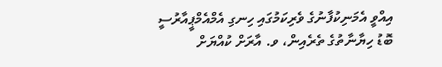އިއްވީ އެމަނިކުފާނުގެ ވެރިކަމުގައި ހިނގި އެމްއެމްޕީއާރުސީ ބޮޑު ހިޔާނާތުގެ ތެރެއިން، ވ. އާރަށް ކުއްޔަށް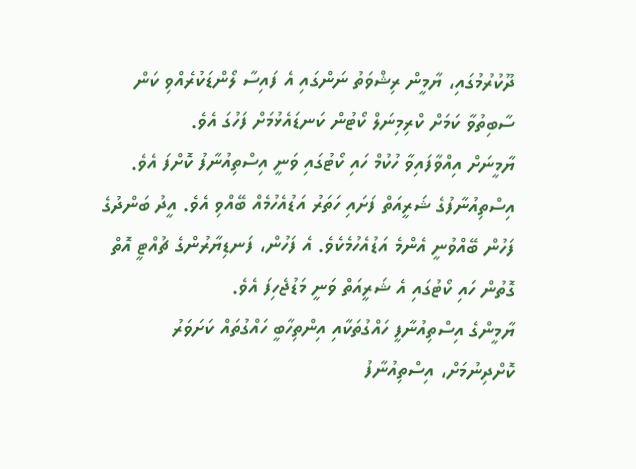ދޫކުރުމުގައި، ޔާމީން ރިޝްވަތު ނަންގައި އެ ފައިސާ ލޯންޑަކުރެއްވި ކަން ސާބިތުވާ ކަމަށް ކްރިމިނަލް ކޯޓުން ކަނޑައެޅުމަށް ފަހުގަ އެވެ.
ޔާމީނަށް އިއްވާފައިވާ ހުކުމް ހައި ކޯޓުގައި ވަނީ އިސްތިއުނާފު ކޮށްފަ އެވެ. އިސްތިއުނާފުގެ ޝަރީއަތް ފަށައި ހަތަރު އަޑުއެހުމެއް ބޭއްވި އެވެ. އީދު ބަންދުގެ ފަހުން ބޭއްވުނީ އެންމެ އަޑުއެހުމެކެވެ. އެ ފަހުން، ފަނޑިޔާރުންގެ ޗުއްޓީ އޮތް ގޮތުން ހައި ކޯޓުގައި އެ ޝަރީއަތް ވަނީ މަޑުޖެހިފަ އެވެ.
ޔާމީންގެ އިސްތިއުނާފީ ހައްގުތަކާއި އިންތިހާބީ ހައްގުތައް ކަށަވަރު ކޮށްދިނުމަށް، އިސްތިއުނާފު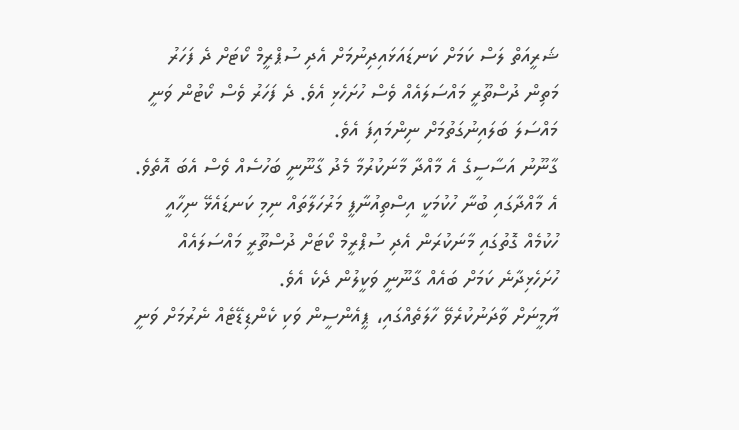ޝަރީއަތް ލަސް ކަމަށް ކަނޑައަޅައިދިނުމަށް އެދި ސުޕްރީމް ކޯޓަށް ދެ ފަހަރު މަތިން ދުސްތޫރީ މައްސަލައެއް ވެސް ހުށަހެޅި އެވެ. ދެ ފަހަރު ވެސް ކޯޓުން ވަނީ މައްސަލަ ބަލައިނުގަތުމަށް ނިންމައިފަ އެވެ.
ގާނޫނު އަސާސީގެ އެ މާއްދާ މާނަކުރުމާ މެދު ގާނޫނީ ބަހުސެއް ވެސް އެބަ އޮތެވެ. އެ މާއްދާގައި ބުނާ ހުކުމަކީ އިސްތިއުނާފީ މަރުހަލާތައް ނިމި ކަނޑައެޅޭ ނިހާއީ ހުކުމެއް ގޮތުގައި މާނަކުރަން އެދި ސުޕްރީމް ކޯޓަށް ދުސްތޫރީ މައްސަލައެއް ހުށަހެޅިދާނެ ކަމަށް ބައެއް ގާނޫނީ ވަކީލުން ދެކެ އެވެ.
ޔާމީނަށް ވާދަނުކުރެވޭ ހާލަތެއްގައި، ޕީއެންސީން ވަކި ކެންޑިޑޭޓެއް ނެރުމަށް ވަނީ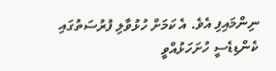ނިންމައިފި އެވެ. އެ ކަމަށް ހުޅުވާލި ފުރުސަތުގައި ކެންޑިޑެސީ ހުށަހަޅުއްވީ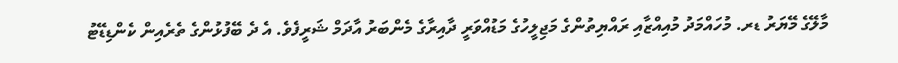މާލޭގެ މޭޔަރު ޑރ. މުހައްމަދު މުއިއްޒާއި ރައްޔިތުންގެ މަޖިލީހުގެ މަޑުއްވަރީ ދާއިރާގެ މެންބަރު އާދަމް ޝަރީފެވެ. އެ ދެ ބޭފުޅުންގެ ތެރެއިން ކެންޑިޑޭޓު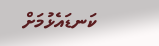ކަނޑައެޅުމަށް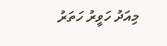މިއަދު ހަވީރު ހަތަރު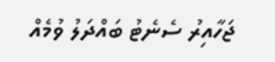ޖަހާއިރު ސެނެޓު ބައްދަލު ވުމެއް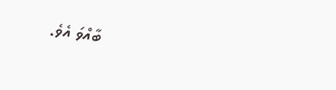ބާއްވަ އެވެ.